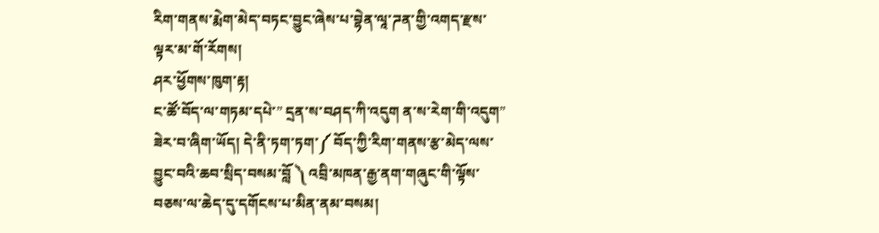རིག་གནས་རྨེག་མེད་བཏང་བྱུང་ཞེས་པ་བྷེན་ལཱ་ཌན་གྱི་འགད་རྫས་ལྟར་མ་གོ་རོགས།
ཤར་ཕྱོགས་ཁུག་རྟ།
ང་ཚོ་བོད་ལ་གཏམ་དཔེ་” དྲན་ས་བཤད་ཀི་འདུག ན་ས་རེག་གི་འདུག” ཟེར་བ་ཞིག་ཡོད། དེ་ནི་ཏག་ཏག་༼ བོད་ཀྱི་རིག་གནས་རྩ་མེད་ལས་བྱུང་བའི་ཆབ་སྲིད་བསམ་བློ ༽ འབྲི་མཁན་རྒྱ་ནག་གཞུང་གི་ལྟོས་བཅས་ལ་ཆེད་དུ་དགོངས་པ་མིན་ནམ་བསམ།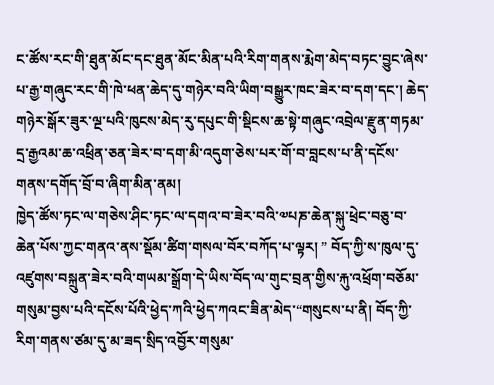ང་ཚོས་རང་གི་ཐུན་མོང་དང་ཐུན་མོང་མིན་པའི་རིག་གནས་རྨེག་མེད་བཏང་བྱུང་ཞེས་པ་རྒྱ་གཞུང་རང་གི་ཁེ་ཕན་ཆེད་དུ་གཉེར་བའི་ཡིག་བསྒྱུར་ཁང་ཟེར་བ་དག་དང་། ཆེད་གཉེར་སྒོར་ཟུར་ལྔ་པའི་ཁུངས་མེད་རུ་དཔུང་གི་སྡིངས་ཆ་སྟེ་གཞུང་འབྲེལ་རྫུན་གཏམ་དྲ་རྒྱའམ་ཆ་འཕྲིན་ཅན་ཟེར་བ་དག་མི་འདུག་ཅེས་པར་གོ་བ་བླངས་པ་ནི་དངོས་གནས་དགོད་བྲོ་བ་ཞིག་མིན་ནམ།
ཁྱེད་ཚོས་ཏང་ལ་གཅེས་ཤིང་ཏང་ལ་དགའ་བ་ཟེར་བའི་༧པཎ་ཆེན་སྐུ་ཕྲེང་བཅུ་བ་ཆེན་པོས་ཀྱང་གནའ་ནས་སྡོམ་ཚིག་གསལ་བོར་བཀོད་པ་ལྟར། ” བོད་ཀྱི་ས་ཁུལ་དུ་འཛུགས་བསྐྲུན་ཟེར་བའི་གཡམ་སྒྲོག་དེ་ཡིས་བོད་ལ་གུང་བྲན་གྱིས་རྐུ་འཕྲོག་བཅོམ་གསུམ་བྱས་པའི་དངོས་པོའི་ཕྱེད་ཀའི་ཕྱེད་ཀའང་ཟིན་མེད་“གསུངས་པ་ནི། བོད་ཀྱི་རིག་གནས་ཙམ་དུ་མ་ཟད་སྲིད་འབྱོར་གསུམ་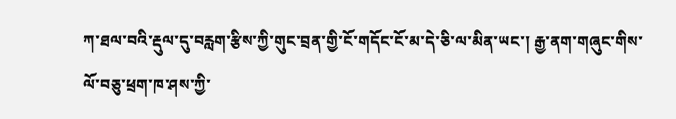ཀ་ཐལ་བའི་རྡུལ་དུ་བརླག་རྩིས་ཀྱི་གུང་བྲན་གྱི་ངོ་གདོང་ངོ་མ་དེ་ཅི་ལ་མིན་ཡང་། རྒྱ་ནག་གཞུང་གིས་ལོ་བཅུ་ཕྲག་ཁ་ཤས་ཀྱི་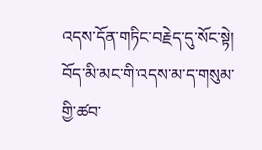འདས་དོན་གཏིང་བརྗེད་དུ་སོང་སྟེ། བོད་མི་མང་གི་འདས་མ་ད་གསུམ་གྱི་ཚབ་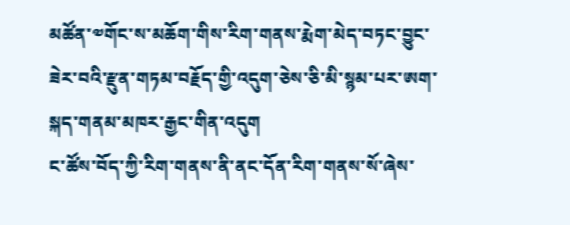མཚོན་༧གོང་ས་མཆོག་གིས་རིག་གནས་རྨེག་མེད་བཏང་བྱུང་ཟེར་བའི་རྫུན་གཏམ་བརྗོད་གྱི་འདུག་ཅེས་ཅི་མི་སྙམ་པར་ཨག་སྐད་གནམ་མཁར་རྒྱང་གིན་འདུག
ང་ཚོས་བོད་ཀྱི་རིག་གནས་ནི་ནང་དོན་རིག་གནས་སོ་ཞེས་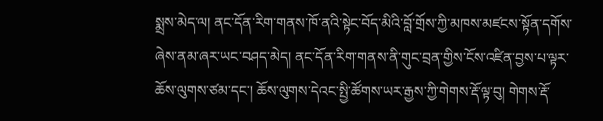སྨྲས་མེད་ལ། ནང་དོན་རིག་གནས་ཁོ་ནའི་སྟེང་བོད་མིའི་བློ་གྲོས་ཀྱི་མཁས་མཛངས་སྟོན་དགོས་ཞེས་ནམ་ཞར་ཡང་བཤད་མེད། ནང་དོན་རིག་གནས་ནི་གུང་བྲན་གྱིས་ངོས་འཛིན་བྱས་པ་ལྟར་ཆོས་ལུགས་ཙམ་དང་། ཆོས་ལུགས་དེའང་སྤྱི་ཚོགས་ཡར་རྒྱས་ཀྱི་གེགས་རྡོ་ལྟ་བུ། གེགས་རྡོ་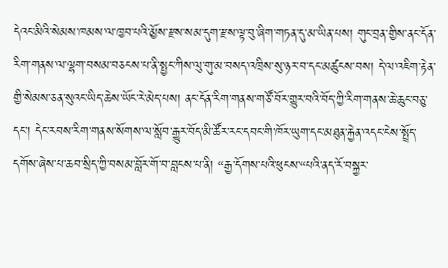དེའང་མིའི་སེམས་ཁམས་ལ་ཁྱབ་པའི་མྱོས་རྫས་སམ་དུག་རྫས་ལྟ་བུ་ཞིག་གཏན་དུ་མ་ཡིན་པས། གུང་བྲན་གྱིས་ནང་དོན་རིག་གནས་ལ་ལྷག་བསམ་བཅངས་པ་ནི་སྤྱང་ཀིས་ལུ་གུ་མ་བསད་འཁྲིས་སུ་ཉར་བ་དང་མཚུངས་བས། དེ་ལ་འཇིག་རྟེན་གྱི་སེམས་ཅན་སུའང་ཡིད་ཆེས་ཡོང་རེ་མེད་པས། ནང་དོན་རིག་གནས་གཙོ་བོར་གྱུར་བའི་བོད་ཀྱི་རིག་གནས་ཆེ་ཆུང་བཅུ་དང་། དེང་རབས་རིག་གནས་སོགས་ལ་སློབ་རྒྱུར་བོད་མི་ཚོར་རང་དབང་གི་ཁོར་ཡུག་དང་མཐུན་རྐྱེན་འདང་ངེས་སྤྲོད་དགོས་ཞེས་པ་ཆབ་སྲིད་ཀྱི་བསམ་བློར་གོ་བ་བླངས་པ་ནི། “རྒྱ་དོགས་པའི་ཕུངས་“པའི་ནད་རོ་བསྐྱར་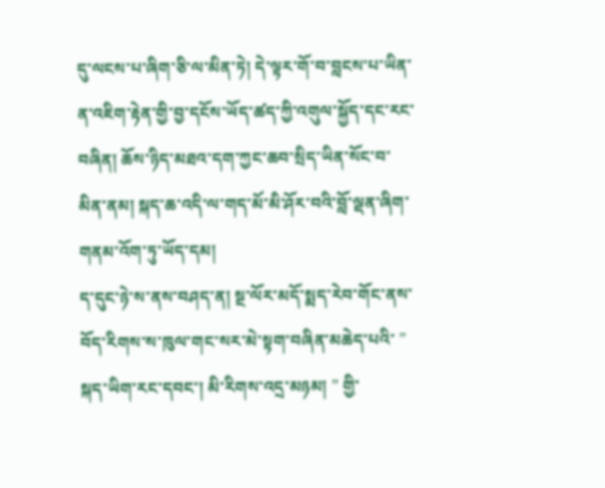དུ་ལངས་པ་ཞིག་ཅི་ལ་མིན་ཏེ། དེ་ལྟར་གོ་བ་བླངས་པ་ཡིན་ན་འཇིག་རྟེན་གྱི་བྱ་དངོས་ཡོད་ཚད་ཀྱི་འགུལ་སྐྱོད་དང་རང་བཞིན། ཆོས་ཉིད་མཐའ་དག་ཀྱང་ཆབ་སྲིད་ཡིན་སོང་བ་མིན་ནམ། སྐད་ཆ་འདི་ལ་གད་མོ་མི་ཤོར་བའི་བློ་ལྡན་ཞིག་གནམ་འོག་ཏུ་ཡོད་དམ།
ད་དུང་ཉེ་ས་ནས་བཤད་ན། སྔ་ལོར་མདོ་སྨད་རེབ་གོང་ནས་བོད་རིགས་ས་ཁུལ་གང་སར་མེ་སྟག་བཞིན་མཆེད་པའི་ ” སྐད་ཡིག་རང་དབང་། མི་རིགས་འདྲ་མཉམ། ” གྱི་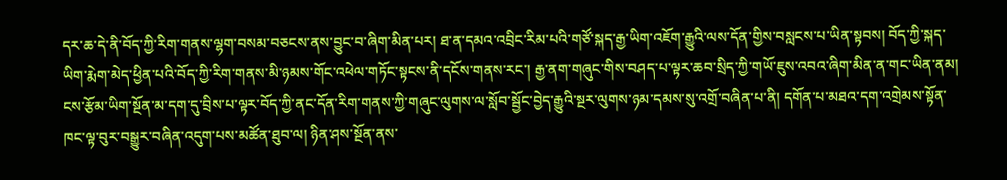དར་ཆ་དེ་ནི་བོད་ཀྱི་རིག་གནས་ལྷག་བསམ་བཅངས་ནས་བྱུང་བ་ཞིག་མིན་པར། ཐ་ན་དམའ་འབྲིང་རིམ་པའི་གཙོ་སྐད་རྒྱ་ཡིག་འཇོག་རྒྱུའི་ལས་དོན་གྱིས་བསླངས་པ་ཡིན་སྟབས། བོད་ཀྱི་སྐད་ཡིག་རྨེག་མེད་ཕྱིན་པའི་བོད་ཀྱི་རིག་གནས་མི་ཉམས་གོང་འཕེལ་གཏོང་སྟངས་ནི་དངོས་གནས་རང་། རྒྱ་ནག་གཞུང་གིས་བཤད་པ་ལྟར་ཆབ་སྲིད་ཀྱི་གཡོ་ཇུས་འབའ་ཞིག་མིན་ན་གང་ཡིན་ནམ། ངས་རྩོམ་ཡིག་སྔོན་མ་དག་དུ་བྲིས་པ་ལྟར་བོད་ཀྱི་ནང་དོན་རིག་གནས་ཀྱི་གཞུང་ལུགས་ལ་སློབ་སྦྱོང་བྱེད་རྒྱུའི་སྔར་ལུགས་ཉམ་དམས་སུ་འགྲོ་བཞིན་པ་ནི། དགོན་པ་མཐའ་དག་འགྲེམས་སྟོན་ཁང་ལྟ་བུར་བསྒྱུར་བཞིན་འདུག་པས་མཚོན་ཐུབ་ལ། ཉིན་ཤས་སྔོན་ནས་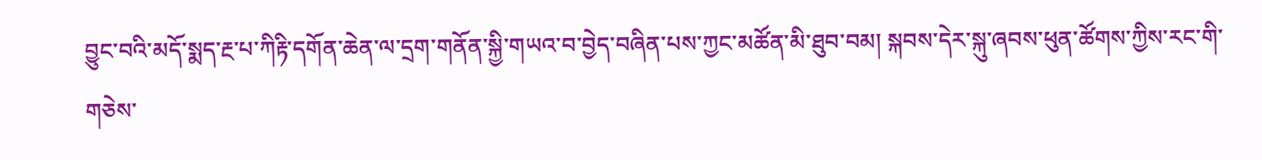བྱུང་བའི་མདོ་སྨད་རྔ་པ་ཀིརྟི་དགོན་ཆེན་ལ་དྲག་གནོན་སྐྱི་གཡའ་བ་བྱེད་བཞིན་པས་ཀྱང་མཚོན་མི་ཐུབ་བམ། སྐབས་དེར་སྐུ་ཞབས་ཕུན་ཚོགས་ཀྱིས་རང་གི་གཅེས་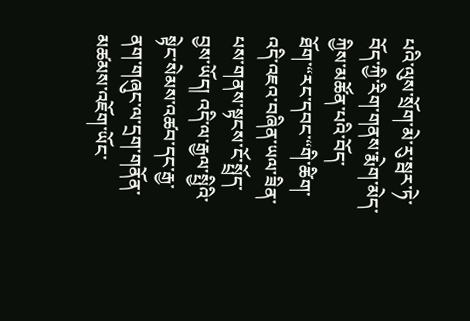པའི་ལུས་སྲོག་མེ་རུ་སྦར་ཏེ་བོད་ཀྱི་རིག་གནས་རྨེག་མེད་ཀྱིས་མཚོན་པའི་བོད་ཐོག་“རང་དབང་“གི་ཚིག་འདི་འཇའ་བཞིན་ཡལ་ཟིན་པས་གནས་སྟངས་ངོ་སྤྲོད་བྱས་ཡོད། འདི་ལ་རྒྱལ་སྤྱིའི་སྟེང་སེམས་འཚབ་དང་རྒྱ་ནག་གཞུང་ལ་དྲག་གནོན་མཚམས་འཇོག་ཡོང་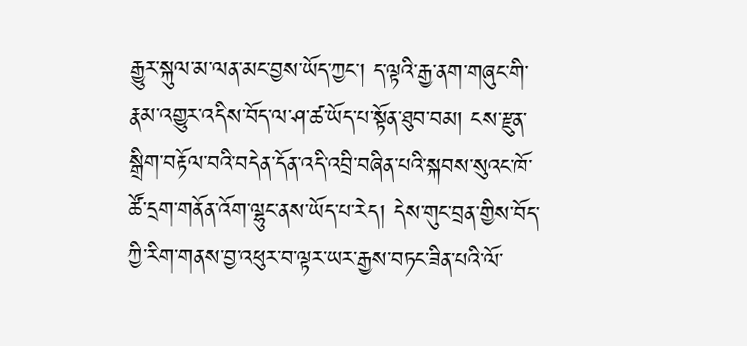རྒྱུར་སྐུལ་མ་ལན་མང་བྱས་ཡོད་ཀྱང་། ད་ལྟའི་རྒྱ་ནག་གཞུང་གི་རྣམ་འགྱུར་འདིས་བོད་ལ་ཤ་ཚ་ཡོད་པ་སྟོན་ཐུབ་བམ། ངས་རྫུན་སྒྲིག་བརྟོལ་བའི་བདེན་དོན་འདི་འབྲི་བཞིན་པའི་སྐབས་སུའང་ཁོ་ཚོ་དྲག་གནོན་འོག་ལྷུང་ནས་ཡོད་པ་རེད། དེས་གུང་བྲན་གྱིས་བོད་ཀྱི་རིག་གནས་བྱ་འཕུར་བ་ལྟར་ཡར་རྒྱས་བཏང་ཟིན་པའི་ལོ་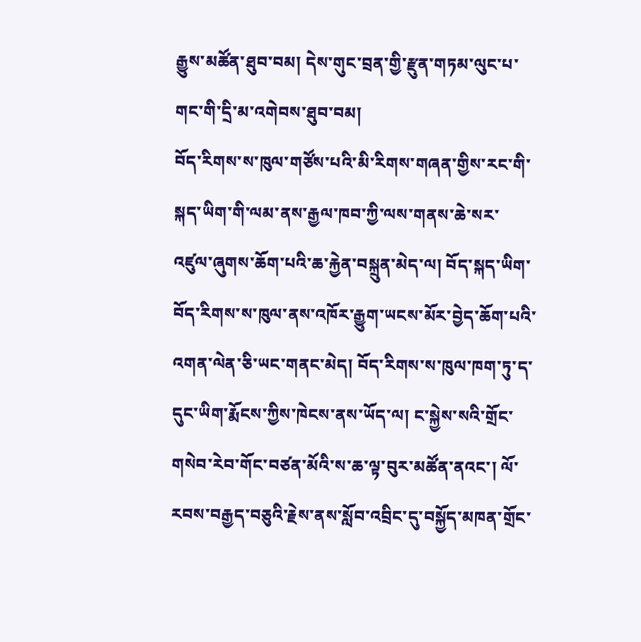རྒྱུས་མཚོན་ཐུབ་བམ། དེས་གུང་བྲན་གྱི་རྫུན་གཏམ་ལུང་པ་གང་གི་དྲི་མ་འགེབས་ཐུབ་བམ།
བོད་རིགས་ས་ཁུལ་གཙོས་པའི་མི་རིགས་གཞན་གྱིས་རང་གི་སྐད་ཡིག་གི་ལམ་ནས་རྒྱལ་ཁབ་ཀྱི་ལས་གནས་ཆེ་སར་འཛུལ་ཞུགས་ཆོག་པའི་ཆ་རྐྱེན་བསྐྲུན་མེད་ལ། བོད་སྐད་ཡིག་བོད་རིགས་ས་ཁུལ་ནས་འཁོར་རྒྱུག་ཡངས་མོར་བྱེད་ཆོག་པའི་འགན་ལེན་ཅི་ཡང་གནང་མེད། བོད་རིགས་ས་ཁུལ་ཁག་ཏུ་ད་དུང་ཡིག་རྨོངས་ཀྱིས་ཁེངས་ནས་ཡོད་ལ། ང་སྐྱེས་སའི་གྲོང་གསེབ་རེབ་གོང་བཙན་མོའི་ས་ཆ་ལྟ་བུར་མཚོན་ནའང་། ལོ་རབས་བརྒྱད་བཅུའི་རྗེས་ནས་སློབ་འབྲིང་དུ་བསྐྱོད་མཁན་གྲོང་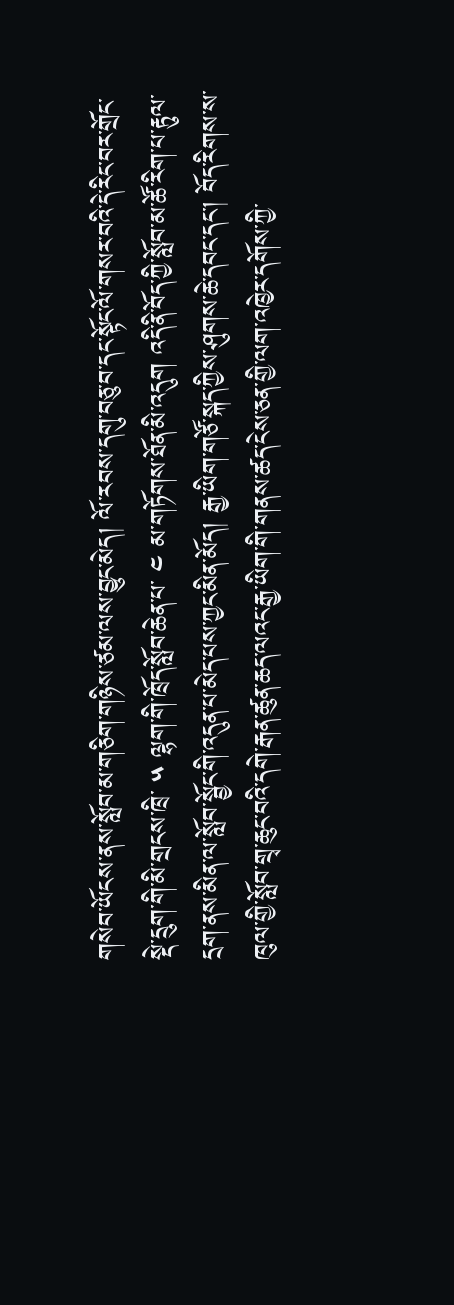གསེབ་ཡོངས་ནས་སློབ་མ་གཅིག་གཉིས་ཙམ་ལས་བྱུང་མེད། ལོ་རབས་དགུ་བཅུ་བ་དང་སྟོང་ལོ་གསར་བའི་དེ་རིང་བར་གྲོང་སྡེ་དྲུག་གི་མི་གྲངས་ཁྲི་ ༥ ལྷག་གི་ཁྲོད་སློབ་ཆེན་པ་ ༤ མ་གཏོགས་ཐོན་མི་འདུག འདི་ནི་བོད་ཀྱི་སློབ་མ་ཚོ་རིག་པ་རྟུལ་དྲག་ནས་མིན་ལ་སློབ་སྦྱོང་གི་འདུན་པ་མེད་པས་ཀྱང་མིན་མོད། རྒྱ་ཡིག་གཙོ་སྐད་ཀྱིས་ཤུགས་ཆེ་དབང་དང་། བོད་རིགས་ས་ཁུལ་གྱི་སློབ་གྲྭ་ཆུང་བའི་དགེ་རྒན་ཚུན་ཆད་ལའང་རྒྱ་ཡིག་གི་གནས་ཚད་ངེས་ཅན་གྱི་ལག་འཁྱེར་དགོས་ཀྱི་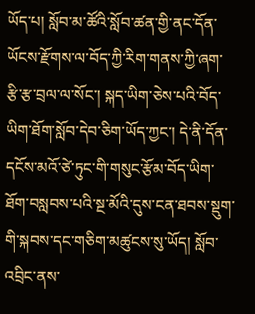ཡོད་པ། སློབ་མ་ཚོའི་སློབ་ཚན་གྱི་ནང་དོན་ཡོངས་རྫོགས་ལ་བོད་ཀྱི་རིག་གནས་ཀྱི་ཞག་རྩི་རྩ་བྲལ་ལ་སོང་། སྐད་ཡིག་ཅེས་པའི་བོད་ཡིག་ཐོག་སློབ་དེབ་ཅིག་ཡོད་ཀྱང་། དེ་ནི་དོན་དངོས་མའོ་ཙེ་ཏུང་གི་གསུང་རྩོམ་བོད་ཡིག་ཐོག་བསླབས་པའི་སྔ་མོའི་དུས་ངན་ཐབས་སྡུག་གི་སྐབས་དང་གཅིག་མཚུངས་སུ་ཡོད། སློབ་འབྲིང་ནས་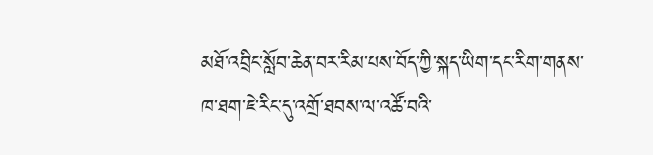མཐོ་འབྲིང་སློབ་ཆེན་བར་རིམ་པས་བོད་ཀྱི་སྐད་ཡིག་དང་རིག་གནས་ཁ་ཐག་ཇེ་རིང་དུ་འགྲོ་ཐབས་ལ་འཚོ་བའི་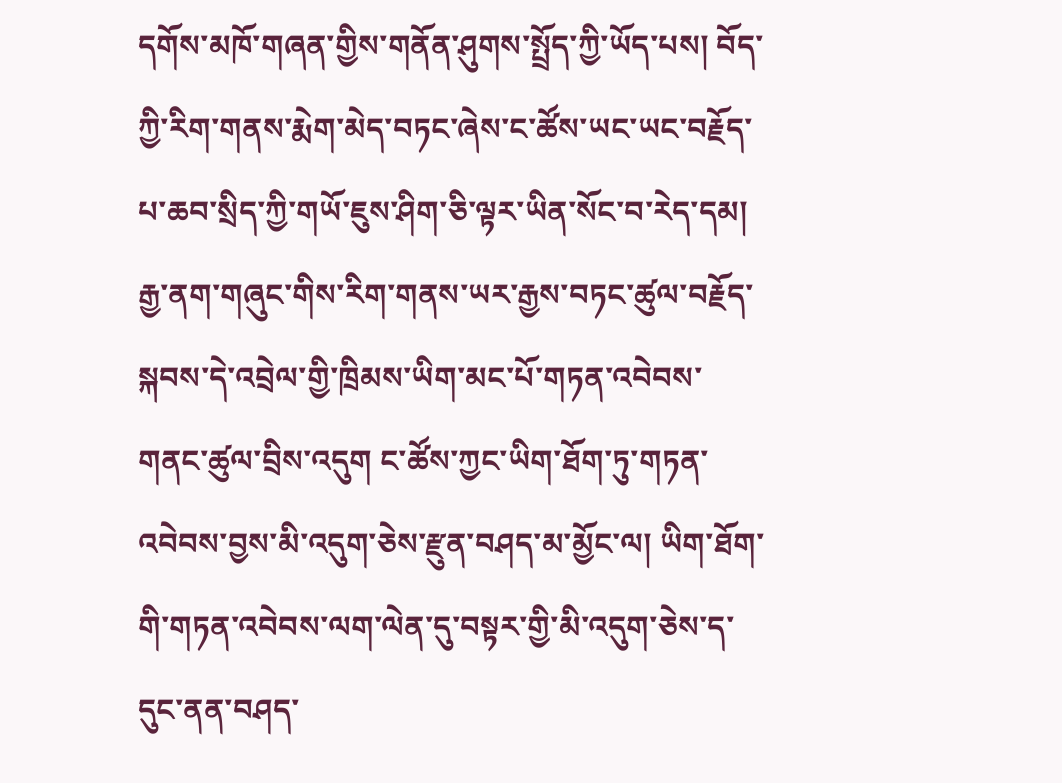དགོས་མཁོ་གཞན་གྱིས་གནོན་ཤུགས་སྤྲོད་ཀྱི་ཡོད་པས། བོད་ཀྱི་རིག་གནས་རྨེག་མེད་བཏང་ཞེས་ང་ཚོས་ཡང་ཡང་བརྗོད་པ་ཆབ་སྲིད་ཀྱི་གཡོ་ཇུས་ཤིག་ཅི་ལྟར་ཡིན་སོང་བ་རེད་དམ།
རྒྱ་ནག་གཞུང་གིས་རིག་གནས་ཡར་རྒྱས་བཏང་ཚུལ་བརྗོད་སྐབས་དེ་འབྲེལ་གྱི་ཁྲིམས་ཡིག་མང་པོ་གཏན་འབེབས་གནང་ཚུལ་བྲིས་འདུག ང་ཚོས་ཀྱང་ཡིག་ཐོག་ཏུ་གཏན་འབེབས་བྱས་མི་འདུག་ཅེས་རྫུན་བཤད་མ་མྱོང་ལ། ཡིག་ཐོག་གི་གཏན་འབེབས་ལག་ལེན་དུ་བསྟར་གྱི་མི་འདུག་ཅེས་ད་དུང་ནན་བཤད་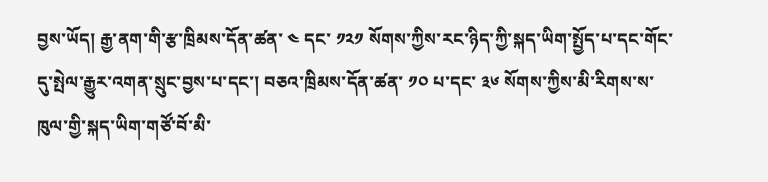བྱས་ཡོད། རྒྱ་ནག་གི་རྩ་ཁྲིམས་དོན་ཚན་ ༤ དང་ ༡༢༡ སོགས་ཀྱིས་རང་ཉིད་ཀྱི་སྐད་ཡིག་སྤྱོད་པ་དང་གོང་དུ་སྤེལ་རྒྱུར་འགན་སྲུང་བྱས་པ་དང་། བཅའ་ཁྲིམས་དོན་ཚན་ ༡༠ པ་དང་ ༣༦ སོགས་ཀྱིས་མི་རིགས་ས་ཁུལ་གྱི་སྐད་ཡིག་གཙོ་བོ་མི་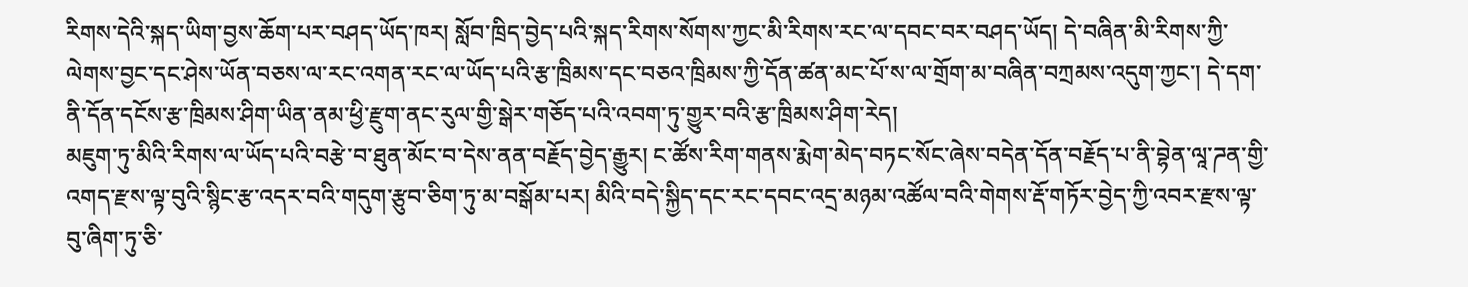རིགས་དེའི་སྐད་ཡིག་བྱས་ཆོག་པར་བཤད་ཡོད་ཁར། སློབ་ཁྲིད་བྱེད་པའི་སྐད་རིགས་སོགས་ཀྱང་མི་རིགས་རང་ལ་དབང་བར་བཤད་ཡོད། དེ་བཞིན་མི་རིགས་ཀྱི་ལེགས་བྱང་དང་ཤེས་ཡོན་བཅས་ལ་རང་འགན་རང་ལ་ཡོད་པའི་རྩ་ཁྲིམས་དང་བཅའ་ཁྲིམས་ཀྱི་དོན་ཚན་མང་པོ་ས་ལ་གྲོག་མ་བཞིན་བཀྲམས་འདུག་ཀྱང་། དེ་དག་ནི་དོན་དངོས་རྩ་ཁྲིམས་ཤིག་ཡིན་ནམ་ཕྱི་རྫུག་ནང་རུལ་གྱི་སྒེར་གཅོད་པའི་འབག་ཏུ་གྱུར་བའི་རྩ་ཁྲིམས་ཤིག་རེད།
མཇུག་ཏུ་མིའི་རིགས་ལ་ཡོད་པའི་བརྩེ་བ་ཐུན་མོང་བ་དེས་ནན་བརྗོད་བྱེད་རྒྱུར། ང་ཚོས་རིག་གནས་རྨེག་མེད་བཏང་སོང་ཞེས་བདེན་དོན་བརྗོད་པ་ནི་བྷེན་ལཱ་ཌན་གྱི་འགད་རྫས་ལྟ་བུའི་སྙིང་རྩ་འདར་བའི་གདུག་རྩུབ་ཅིག་ཏུ་མ་བསྒོམ་པར། མིའི་བདེ་སྐྱིད་དང་རང་དབང་འདྲ་མཉམ་འཚོལ་བའི་གེགས་རྡོ་གཏོར་བྱེད་ཀྱི་འབར་རྫས་ལྟ་བུ་ཞིག་ཏུ་ཅི་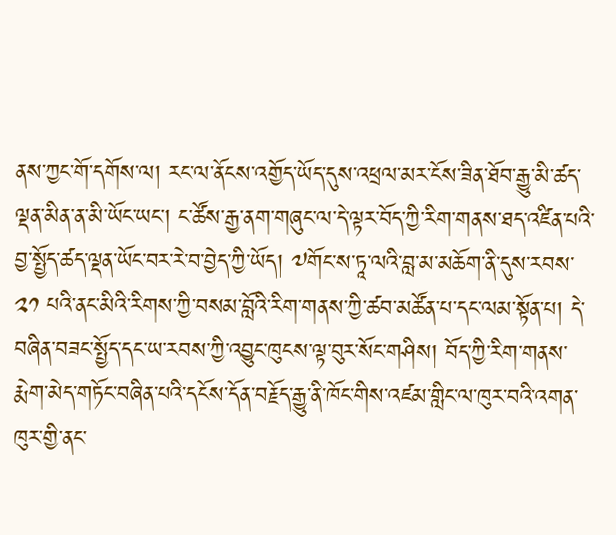ནས་ཀྱང་གོ་དགོས་ལ། རང་ལ་ནོངས་འགྱོད་ཡོད་དུས་འཕྲལ་མར་ངོས་ཟིན་ཐོབ་རྒྱུ་མི་ཚད་ལྡན་མིན་ན་མི་ཡོང་ཡང་། ང་ཚོས་རྒྱ་ནག་གཞུང་ལ་དེ་ལྟར་བོད་ཀྱི་རིག་གནས་ཐད་འཛིན་པའི་བྱ་སྤྱོད་ཚད་ལྡན་ཡོང་བར་རེ་བ་བྱེད་ཀྱི་ཡོད། ༧གོང་ས་ཏཱ་ལའི་བླ་མ་མཆོག་ནི་དུས་རབས་ ༢༡ པའི་ནང་མིའི་རིགས་ཀྱི་བསམ་བློའི་རིག་གནས་ཀྱི་ཚབ་མཚོན་པ་དང་ལམ་སྟོན་པ། དེ་བཞིན་བཟང་སྤྱོད་དང་ཡ་རབས་ཀྱི་འབྱུང་ཁུངས་ལྟ་བུར་སོང་གཤིས། བོད་ཀྱི་རིག་གནས་རྨེག་མེད་གཏོང་བཞིན་པའི་དངོས་དོན་བརྗོད་རྒྱུ་ནི་ཁོང་གིས་འཛམ་གླིང་ལ་ཁུར་བའི་འགན་ཁུར་གྱི་ནང་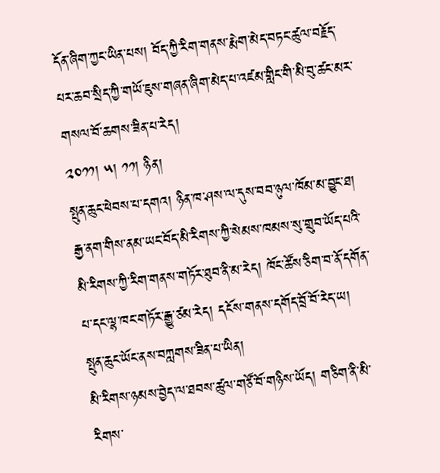དོན་ཞིག་ཀྱང་ཡིན་པས། བོད་ཀྱི་རིག་གནས་རྨེག་མེད་བཏང་ཚུལ་བརྗོད་པར་ཆབ་སྲིད་ཀྱི་གཡོ་ཇུས་གཞན་ཞིག་མེད་པ་འཛམ་གླིང་གི་མི་བུ་ཚང་མར་གསལ་བོ་ཆགས་ཟིན་པ་རེད།
༢༠༡༡། ༥། ༡༡། ཉིན།
སྤུན་ཆུང་ཕེབས་པ་དགའ། ཉིན་ཁ་ཤས་ལ་དུས་བབ་ཉུལ་ཁོམ་མ་བྱུང་ཐ།
རྒྱ་ནག་གིས་ནམ་ཡང་བོད་མི་རིགས་ཀྱི་སེམས་ཁམས་སུ་གྲུབ་ཡོད་པའི་མི་རིགས་ཀྱི་རིག་གནས་གཏོར་ཐུབ་ནི་མ་རེད། ཁོང་ཚོས་ཅིག་བ་ནོ་དགོན་པ་དང་ལྷ་ཁང་གཏོར་རྒྱུ་ཙམ་རེད། དངོས་གནས་དགོད་བྲོ་བོ་རེད་ཡ།
སྤུན་ཆུང་ཡོང་ནས་བཀླགས་ཟིན་པ་ཡིན།
མི་རིགས་ཉམས་བྱེད་ལ་ཐབས་ཚུལ་གཙོ་བོ་གཉིས་ཡོད། གཅིག་ནི་མི་རིགས་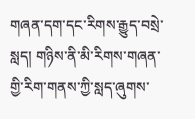གཞན་དག་དང་རིགས་རྒྱུད་བསྲེ་སླད། གཉིས་ནི་མི་རིགས་གཞན་གྱི་རིག་གནས་ཀྱི་སླད་ཞུགས་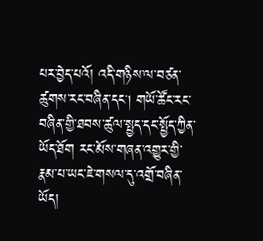པར་བྱེད་པའོ། འདི་གཉིས་ལ་བཙན་ཚུགས་རང་བཞིན་དང། གཡོ་ཚོང་རང་བཞིན་གྱི་ཐབས་ཚུལ་སྤྱད་དང་སྤྱོད་ཀྱིན་ཡོད་ཐོག རང་མོས་གཞན་འགྱུར་གྱི་རྣམ་པ་ཡང་ཇེ་གསལ་དུ་འགྲོ་བཞིན་ཡོད།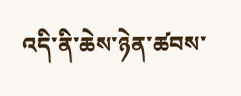འདི་ནི་ཆེས་ཉེན་ཚབས་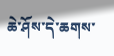ཆེ་ཤོས་དེ་ཆགས་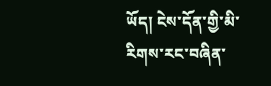ཡོད། ངེས་དོན་གྱི་མི་རིགས་རང་བཞིན་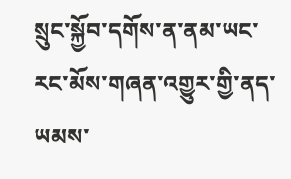སྲུང་སྐྱོབ་དགོས་ན་ནམ་ཡང་རང་མོས་གཞན་འགྱུར་གྱི་ནད་ཡམས་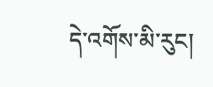དེ་འགོས་མི་རུང།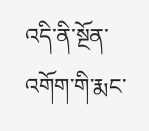འདི་ནི་སྔོན་འགོག་གི་རྨང་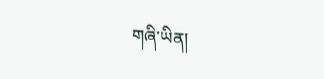གཞི་ཡིན།